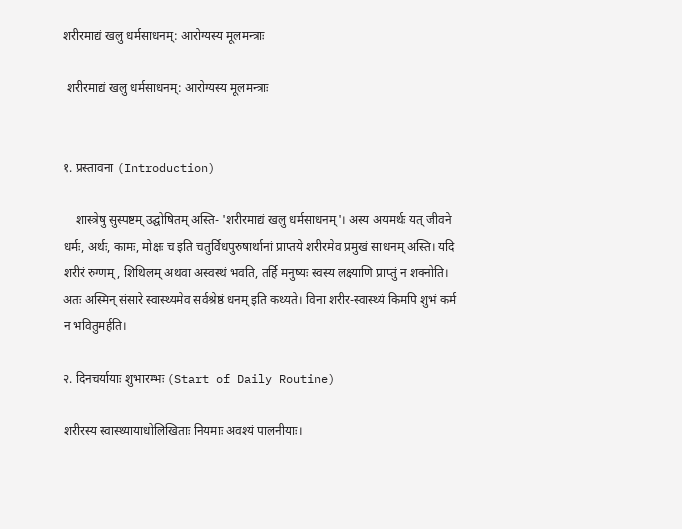शरीरमाद्यं खलु धर्मसाधनम्: आरोग्यस्य मूलमन्त्राः

 शरीरमाद्यं खलु धर्मसाधनम्: आरोग्यस्य मूलमन्त्राः


१. प्रस्तावना (Introduction)

    शास्त्रेषु सुस्पष्टम् उद्घोषितम् अस्ति- 'शरीरमाद्यं खलु धर्मसाधनम्'। अस्य अयमर्थः यत् जीवने धर्मः, अर्थः, कामः, मोक्षः च इति चतुर्विधपुरुषार्थानां प्राप्तये शरीरमेव प्रमुखं साधनम् अस्ति। यदि शरीरं रुग्णम्, शिथिलम् अथवा अस्वस्थं भवति, तर्हि मनुष्यः स्वस्य लक्ष्याणि प्राप्तुं न शक्नोति। अतः अस्मिन् संसारे स्वास्थ्यमेव सर्वश्रेष्ठं धनम् इति कथ्यते। विना शरीर-स्वास्थ्यं किमपि शुभं कर्म न भवितुमर्हति।

२. दिनचर्यायाः शुभारम्भः (Start of Daily Routine)

शरीरस्य स्वास्थ्यायाधोलिखिताः नियमाः अवश्यं पालनीयाः।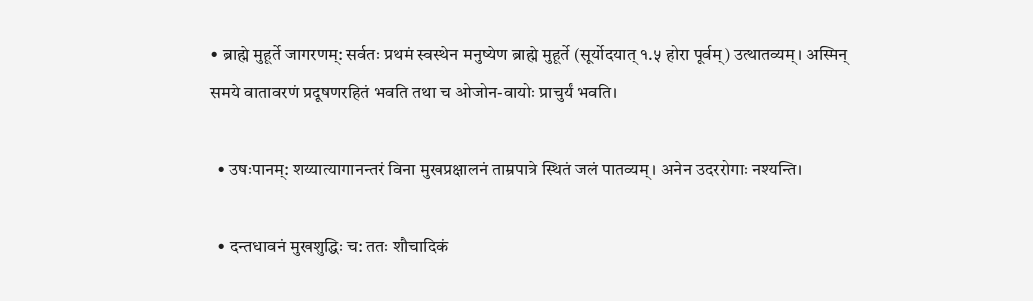• ब्राह्मे मुहूर्ते जागरणम्: सर्वतः प्रथमं स्वस्थेन मनुष्येण ब्राह्मे मुहूर्ते (सूर्योदयात् १.५ होरा पूर्वम्) उत्थातव्यम्। अस्मिन् समये वातावरणं प्रदूषणरहितं भवति तथा च ओजोन-वायोः प्राचुर्यं भवति।

  • उषःपानम्: शय्यात्यागानन्तरं विना मुखप्रक्षालनं ताम्रपात्रे स्थितं जलं पातव्यम्। अनेन उदररोगाः नश्यन्ति।

  • दन्तधावनं मुखशुद्धिः च: ततः शौचादिकं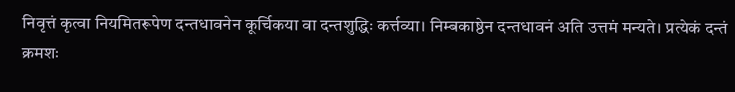निवृत्तं कृत्वा नियमितरूपेण दन्तधावनेन कूर्चिकया वा दन्तशुद्धिः कर्त्तव्या। निम्बकाष्ठेन दन्तधावनं अति उत्तमं मन्यते। प्रत्येकं दन्तं क्रमशः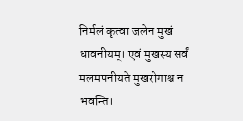निर्मलं कृत्वा जलेन मुखं धावनीयम्। एवं मुखस्य सर्वं मलमपनीयते मुखरोगाश्च न भवन्ति।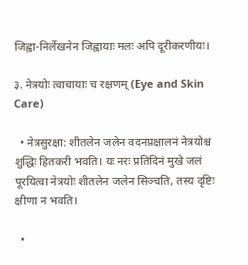जिह्वा-निर्लेखनेन जिह्वायाः मलः अपि दूरीकरणीयः।

३. नेत्रयोः त्वाचायाः च रक्षणम् (Eye and Skin Care)

  • नेत्रसुरक्षा: शीतलेन जलेन वदनप्रक्षालनं नेत्रयोश्च शुद्धिः हितकरी भवति। यः नरः प्रतिदिनं मुखे जलं पूरयित्वा नेत्रयोः शीतलेन जलेन सिञ्चति, तस्य दृष्टिः क्षीणा न भवति।

  •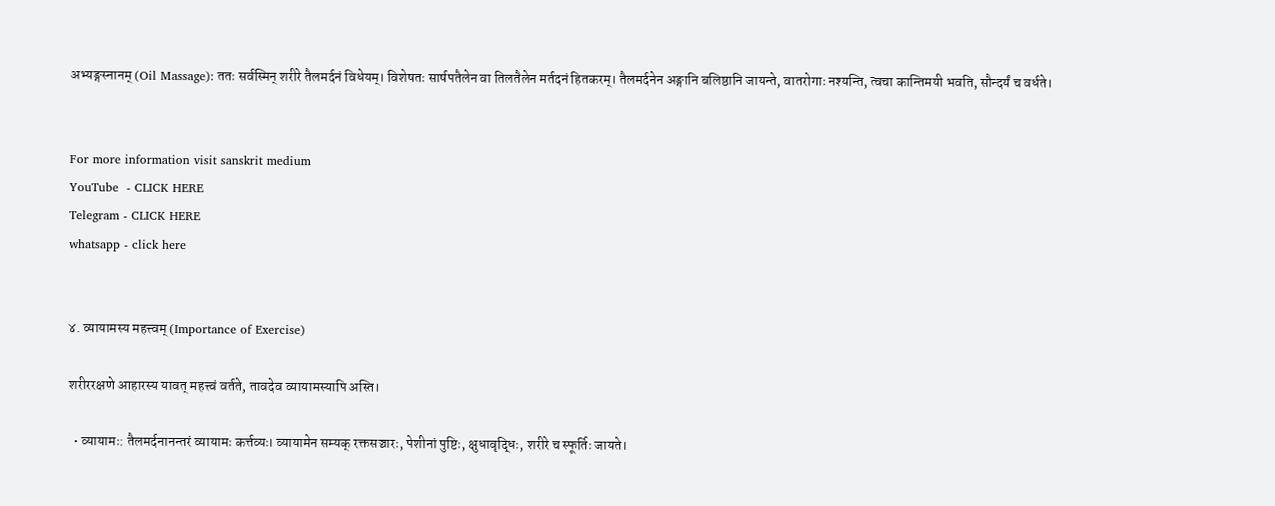अभ्यङ्गस्नानम् (Oil Massage): ततः सर्वस्मिन् शरीरे तैलमर्दनं विधेयम्। विशेषतः सार्षपतैलेन वा तिलतैलेन मर्तदनं हितकरम्। तैलमर्दनेन अङ्गानि बलिष्ठानि जायन्ते, वातरोगाः नश्यन्ति, त्वचा कान्तिमयी भवति, सौन्दर्यं च वर्धते।


For more information visit sanskrit medium
YouTube  - CLICK HERE
Telegram - CLICK HERE
whatsapp - click here


४. व्यायामस्य महत्त्वम् (Importance of Exercise)

शरीररक्षणे आहारस्य यावत् महत्त्वं वर्तते, तावदेव व्यायामस्यापि अस्ति।

  • व्यायामः: तैलमर्दनानन्तरं व्यायामः कर्त्तव्यः। व्यायामेन सम्यक् रक्तसञ्चारः, पेशीनां पुष्टिः, क्षुधावृद्धिः, शरीरे च स्फूर्तिः जायते।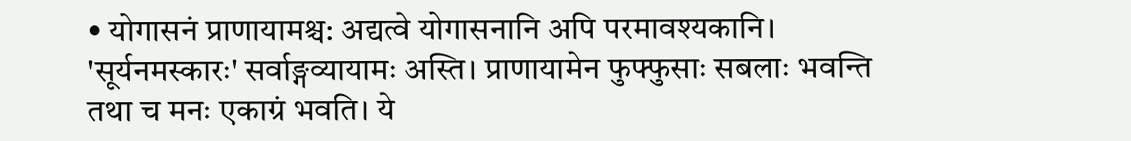• योगासनं प्राणायामश्च: अद्यत्वे योगासनानि अपि परमावश्यकानि। 'सूर्यनमस्कारः' सर्वाङ्गव्यायामः अस्ति। प्राणायामेन फुफ्फुसाः सबलाः भवन्ति तथा च मनः एकाग्रं भवति। ये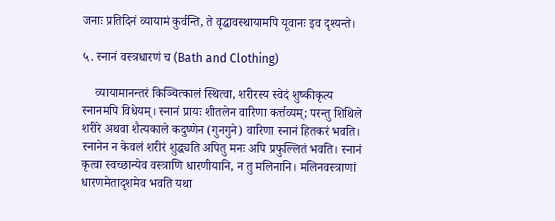जनाः प्रतिदिनं व्यायामं कुर्वन्ति, ते वृद्धावस्थायामपि यूवानः इव दृश्यन्ते।

५. स्नानं वस्त्रधारणं च (Bath and Clothing)

    व्यायामानन्तरं किञ्चित्कालं स्थित्वा, शरीरस्य स्वेदं शुष्कीकृत्य स्नानमपि विधेयम्। स्नानं प्रायः शीतलेन वारिणा कर्त्तव्यम्; परन्तु शिथिले शरीरे अथवा शैत्यकाले कदुष्णेन (गुनगुने) वारिणा स्नानं हितकरं भवति। स्नानेन न केवलं शरीरं शुद्ध्यति अपितु मनः अपि प्रफुल्लितं भवति। स्नानं कृत्वा स्वच्छान्येव वस्त्राणि धारणीयानि, न तु मलिनानि। मलिनवस्त्राणां धारणमेतादृशमेव भवति यथा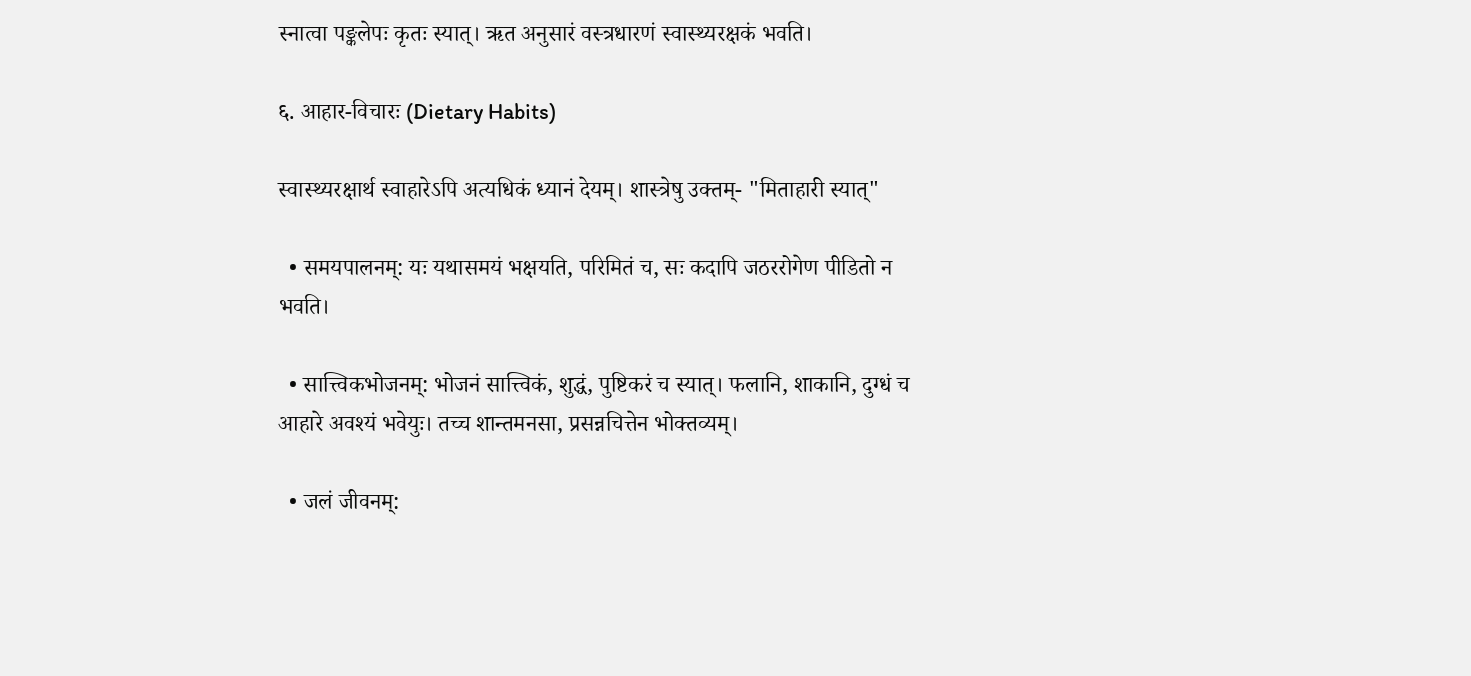स्नात्वा पङ्कलेपः कृतः स्यात्। ऋत अनुसारं वस्त्रधारणं स्वास्थ्यरक्षकं भवति।

६. आहार-विचारः (Dietary Habits)

स्वास्थ्यरक्षार्थ स्वाहारेऽपि अत्यधिकं ध्यानं देयम्। शास्त्रेषु उक्तम्- "मिताहारी स्यात्"

  • समयपालनम्: यः यथासमयं भक्षयति, परिमितं च, सः कदापि जठररोगेण पीडितो न भवति।

  • सात्त्विकभोजनम्: भोजनं सात्त्विकं, शुद्धं, पुष्टिकरं च स्यात्। फलानि, शाकानि, दुग्धं च आहारे अवश्यं भवेयुः। तच्च शान्तमनसा, प्रसन्नचित्तेन भोक्तव्यम्।

  • जलं जीवनम्: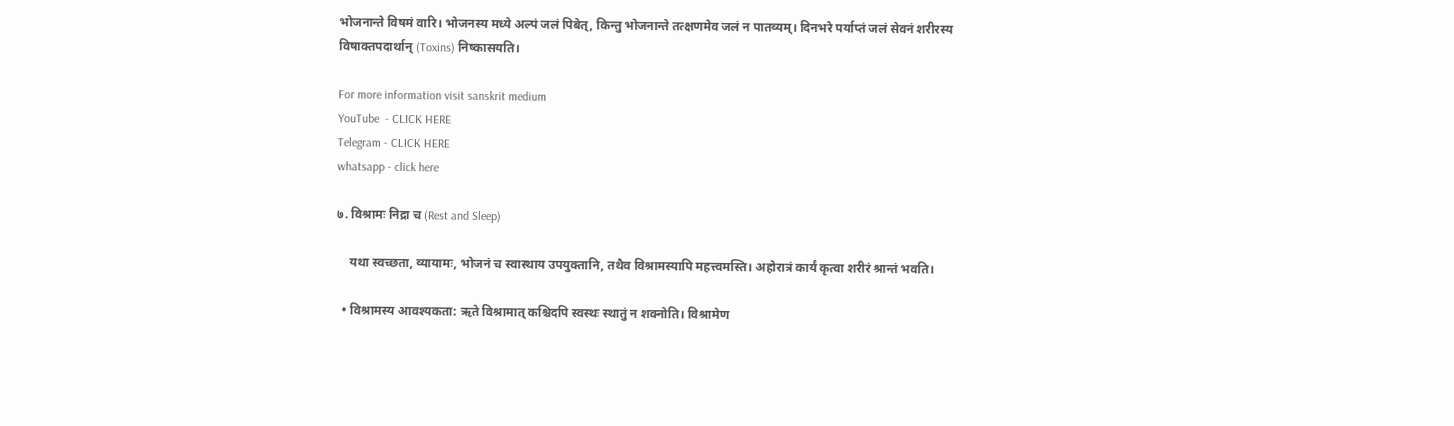भोजनान्ते विषमं वारि। भोजनस्य मध्ये अल्पं जलं पिबेत्, किन्तु भोजनान्ते तत्क्षणमेव जलं न पातव्यम्। दिनभरे पर्याप्तं जलं सेवनं शरीरस्य विषाक्तपदार्थान् (Toxins) निष्कासयति।

For more information visit sanskrit medium
YouTube  - CLICK HERE
Telegram - CLICK HERE
whatsapp - click here

७. विश्रामः निद्रा च (Rest and Sleep)

    यथा स्वच्छता, व्यायामः, भोजनं च स्वास्थाय उपयुक्तानि, तथैव विश्रामस्यापि महत्त्वमस्ति। अहोरात्रं कार्यं कृत्वा शरीरं श्रान्तं भवति।

  • विश्रामस्य आवश्यकता: ऋते विश्रामात् कश्चिदपि स्वस्थः स्थातुं न शक्नोति। विश्रामेण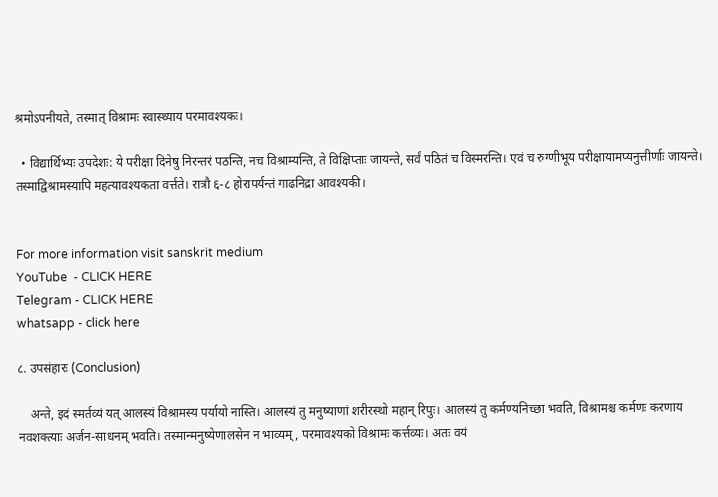श्रमोऽपनीयते, तस्मात् विश्रामः स्वास्थ्याय परमावश्यकः।

  • विद्यार्थिभ्यः उपदेशः: ये परीक्षा दिनेषु निरन्तरं पठन्ति, नच विश्राम्यन्ति, ते विक्षिप्ताः जायन्ते, सर्वं पठितं च विस्मरन्ति। एवं च रुग्णीभूय परीक्षायामप्यनुत्तीर्णाः जायन्ते। तस्माद्विश्रामस्यापि महत्यावश्यकता वर्त्तते। रात्रौ ६-८ होरापर्यन्तं गाढनिद्रा आवश्यकी।


For more information visit sanskrit medium
YouTube  - CLICK HERE
Telegram - CLICK HERE
whatsapp - click here

८. उपसंहारः (Conclusion)

    अन्ते, इदं स्मर्तव्यं यत् आलस्यं विश्रामस्य पर्यायो नास्ति। आलस्यं तु मनुष्याणां शरीरस्थो महान् रिपुः। आलस्यं तु कर्मण्यनिच्छा भवति, विश्रामश्च कर्मणः करणाय नवशक्त्याः अर्जन-साधनम् भवति। तस्मान्मनुष्येणालसेन न भाव्यम्, परमावश्यको विश्रामः कर्त्तव्यः। अतः वयं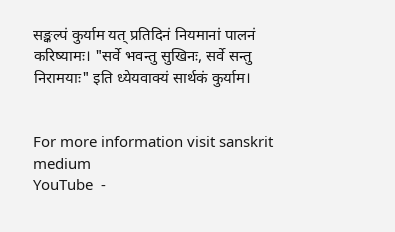सङ्कल्पं कुर्याम यत् प्रतिदिनं नियमानां पालनं करिष्यामः। "सर्वे भवन्तु सुखिनः, सर्वे सन्तु निरामयाः" इति ध्येयवाक्यं सार्थकं कुर्याम।


For more information visit sanskrit medium
YouTube  -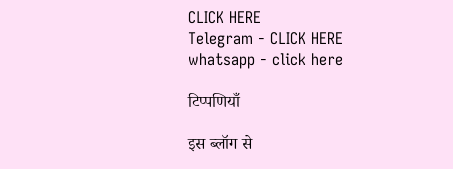CLICK HERE
Telegram - CLICK HERE
whatsapp - click here

टिप्पणियाँ

इस ब्लॉग से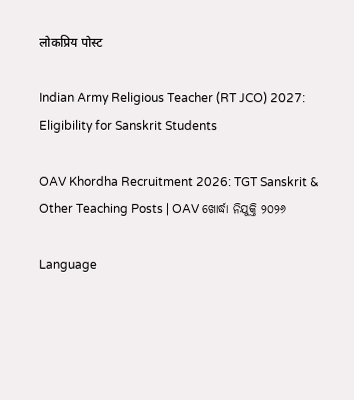लोकप्रिय पोस्ट

Indian Army Religious Teacher (RT JCO) 2027: Eligibility for Sanskrit Students

OAV Khordha Recruitment 2026: TGT Sanskrit & Other Teaching Posts | OAV ଖୋର୍ଦ୍ଧା ନିଯୁକ୍ତି ୨୦୨୬

Language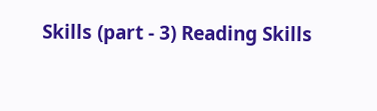Skills (part - 3) Reading Skills